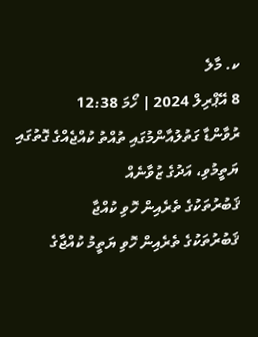ކ. މާލެ
8 އޭޕްރިލް 2024 | ހޯމަ 12:38
ރުވާންޑާ ގަތުލުއާންމުގައި ތުއްތު ކުއްޖެއްގެ ގޮތުގައި ޔަތީމުވި، އަދުގެ ޒުވާނެއް
ޤަބުރުތަކުގެ ތެރެއިން ހޮވި ކުއްޖާ
ޤަބުރުތަކުގެ ތެރެއިން ހޮވި ޔަތީމު ކުއްޖާގެ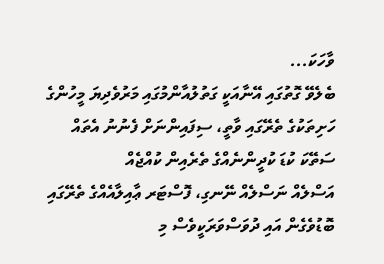ވާހަކަ...
ބެލެވޭ ގޮތުގައި އޭނާއަކީ ގަތުލުއާންމުގައި މަރުވެދިޔަ މީހުންގެ ހަށިތަކުގެ ތެރޭގައި ވާތީ، ސިފައިންނަށް ފެނުނު އެތައް ސަތޭކަ ކުޑަ ކުދީންނެއްގެ ތެރެއިން ކުއްޖެއް
އަސްލެއް ނަސްލެއް ނޭނގި، ފޮސްޓަރ ޢާއިލާއެއްގެ ތެރޭގައި ބޮޑުވެގެން އައި ދުވަސްވަރަކީވެސް މި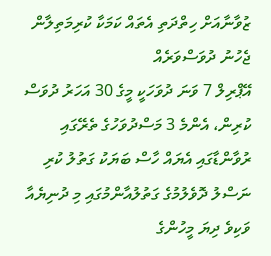ޒުވާނާއަށް ހިތްދަތި އެތައް ކަމަކާ ކުރިމަތިލާން ޖެހުނު ދުވަސްވަރެއް
އޭޕްރިލް 7 ވަނަ ދުވަހަކީ މީގެ 30 އަހަރު ދުވަސް ކުރިން، އެންމެ 3 މަސްދުވަހުގެ ތެރޭގައި ރުވާންޑާގައި އެޔައް ހާސް ބަޔަކު ގަތުލު ކުރި ނަސްލު ދޮވެލުމުގެ ގަތުލުއާންމުގައި މި ދުނިޔެއާ ވަކިވެ ދިޔަ މީހުންގެ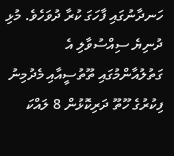ހަނދާނުގައި ފާހަގަ ކުރާ ދުވަހެވެ. މުޅި ދުނިޔެ ސިއްސުވާލި އެ  ގަތުލުއާންމުގައި ތޫތުސީއާއި މެދުމިނު ފިކުރުގެ ހޫތޫ ދަރިކޮޅުން 8 ލައްކަ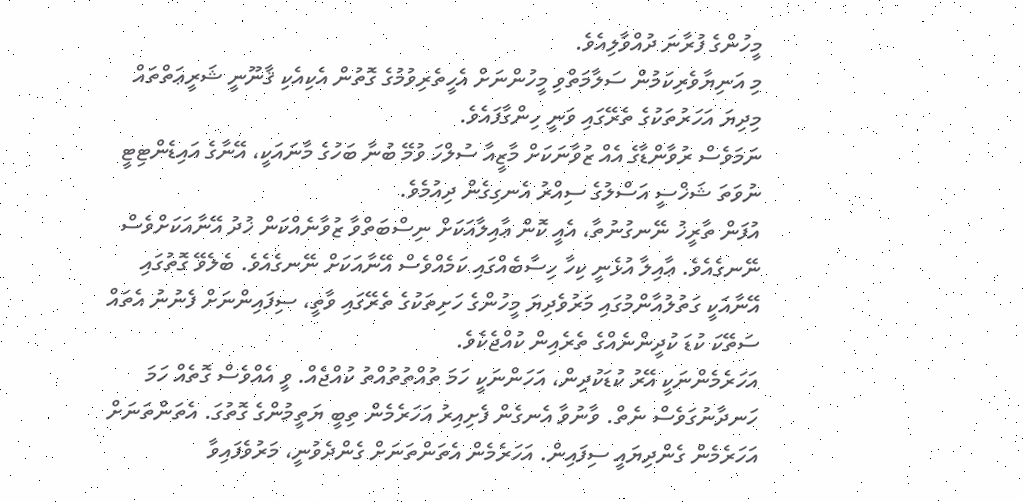މީހުންގެ ފުރާނަ ދުއްވާލިއެވެ.
މި އަނިޔާވެރިކަމުން ސަލާމަތްވި މީހުންނަށް އެހީތެރިވުމުގެ ގޮތުން އެކިއެކި ޤާނޫނީ ޝަރީޢަތްތައް މިދިޔަ އަހަރުތަކުގެ ތެރޭގައި ވަނީ ހިންގާފައެވެ.
ނަމަވެސް ރުވާންޑާގެ އެއް ޒުވާނަކަށް މާޒީއާ ސުލްހަ ވުމޭ ބުނާ ބަހުގެ މާނައަކީ، އޭނާގެ އައިޑެންޓިޓީ ނުވަތަ ޝަޚްސީ އަސްލުގެ ސިއްރު އެނގިގެން ދިއުމެވެ.
އުފަން ތާރީޚު ނޭނގުނުތާ، އެއީ ކޮން ޢާއިލާއަކަށް ނިސްބަތްވާ ޒުވާނެއްކަން ޚުދު އޭނާއަކަށްވެސް ނޭނގެއެވެ. ޢާއިލާ އުޅެނީ ކިހާ ހިސާބެއްގައި ކަމެއްވެސް އޭނާއަކަށް ނޭނގެއެވެ. ބެލެވޭ ގޮތުގައި އޭނާއަކީ ގަތުލުއާންމުގައި މަރުވެދިޔަ މީހުންގެ ހަށިތަކުގެ ތެރޭގައި ވާތީ، ސިފައިންނަށް ފެނުނު އެތައް ސަތޭކަ ކުޑަ ކުދީންނެއްގެ ތެރެއިން ކުއްޖެކެވެ.
އަހަރެމެންނަކީ އޭރު ކުޑަކުދިން، އަހަންނަކީ ހަމަ ތުއްތުތުއްތު ކުއްޖެއް. ވީ އެއްވެސް ގޮތެއް ހަމަ ހަނދާނުގަވެސް ނެތް. ވާނުވާ އެނގެން ފެށިއިރު އަހަރެމެން ތިބީ ޔަތީމުންގެ ގޮތުގަ. އެތަންތަނަށް އަހަރެމެން ގެންދިޔައީ ސިފައިން. އަހަރެމެން އެތަންތަނަށް ގެންދެވުނީ، މަރުވެފައިވާ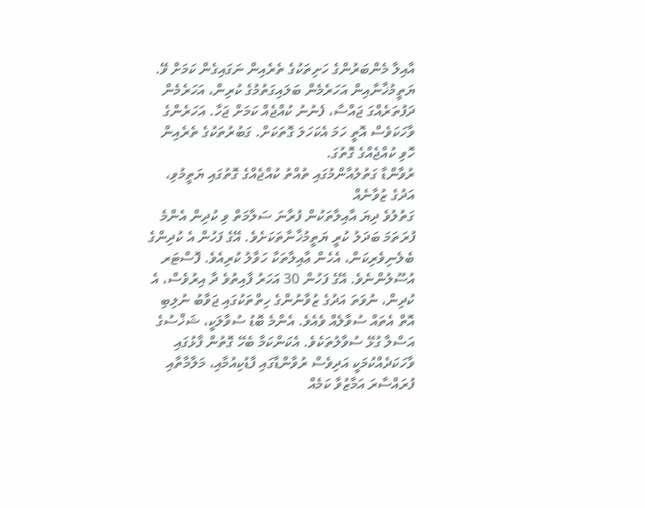އާއިލާ މެންބަރުންގެ ހަށިތަކުގެ ތެރެއިން ނަގައިގެން ކަމަށް ވޭ. ޔަތީމުޚާނާއިން އަހަރެމެން ބަލައިގަތުމުގެ ކުރިން، އަހަރެމެން ދަފުތަރެއްގަ ޖައްސާ، ފެނުނު ކުއްޖެއް ކަމަށް ޖަހާ. އަހަރެންގެ ވާހަކަވެސް އޮތީ ހަމަ އެކަހަލަ ގޮތަކަށް. ގަބުރުތަކުގެ ތެރެއިން ހޮވި ކުއްޖެއްގެ ގޮތުގަ.
ރުވާންޑާ ގަތުލުއާންމުގައި ތުއްތު ކުއްޖެއްގެ ގޮތުގައި ޔަތީމުވި، އަދުގެ ޒުވާނެއް
ގަތުލުވެ ދިޔަ އާއިލާތަކުން ފުރާނަ ސަލާމަތް ވި ކުދިން އެންމެ ފުރަތަމަ ބަދަލު ކުރީ ޔަތީމުޚާނާތަކަށެވެ. އޭގެ ފަހުން އެ ކުދިންގެ ބެލެނިވެރިކަން، އެހެން ޢާއިލާތަކާ ހަވާލު ކުރިއެވެ. ފޮސްޓަރ އުސޫލުންނެވެ. އޭގެ ފަހުން 30 އަހަރު ފާއިތުވެ ދާ އިރުވެސް، އެ ކުދިން، ނުވަތަ އަދުގެ ޒުވާނުންގެ ހިތްތަކުގައި ޖަވާބު ނުލިބި އޮތް އެތައް ސުވާލެއް ވެއެވެ. އެންމެ ބޮޑު ސުވާލަކީ، ޝަޚްސުގެ އަސްލާ ގުޅޭ ސުވާލުތަކެވެ. އެކަންކަމާ ބެހޭ ގޮތުން ފާޅުގައި ވާހަކަދެއްކުމަކީ އަދިވެސް ރުވާންޑާގައި ފާޑުކިއުމާއި، މަލާމާތާއި ފުރައްސާރަ އަމާޒުވާ ކަމެއް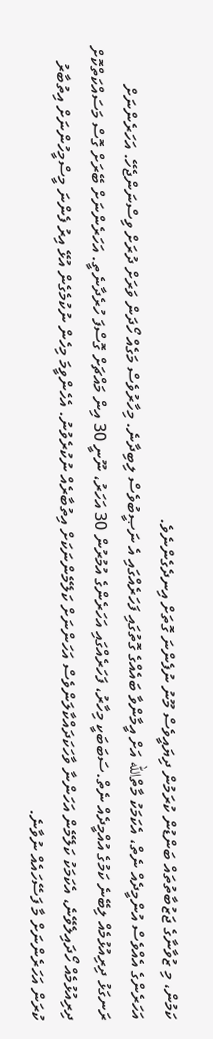ކަމުން، މި ޒުވާނާގެ ޖަޒުބާތުތައް ބަންޑުން ކުރަމުން ދިޔައީވެސް މޫނު ނުފެންނަ ގޮތަށް އިނދެގެންނެވެ.
އަހަރެންގެ އެއްވެސް އުންމީދެއް ނެތް، އެކަމަކު މާތްالله އަށް އީމާންވާ ބައެއްގެ ގޮތުގައި ފަހަރެއްގައި އެ ނަޞީބުވެސް ލިބިދާނެ. މިހާރުވެސް މަގެއް ހޯދަން ވަރަށް ދުރަށް ވިސްނަންޖެހޭ. އަހަރެންނަށް ރަނގަޅު ދިރިއުޅުމެއް ލިބޭނެ ކަމުގެ އުއްމީދެއް ނެތް.ސަބަބަކީ މިހާރު، ފަހަރެއްގައި އަހަރެންގެ އުމުރުން 30 އަހަރު، ނޫނީ 30 އިން މައްޗަށް ގޮސްފަ ހުރެދާނެތީ. އަހަރެންނަށް ބޭރަށް ގޮސް މަސައްކަތްކޮށް ދިރިއުޅުމެއް ހޯދައިލެވޭނެ، އެކަމަކު ކަލޭމެން އަހަންނާ ވާހަކަދައްކާލަންވެސް އަހަންނަށް ކަލޭމެންނަކަށް އިތުބާރެއް ނުކުރެވުނު. އެހެންވީމަ މިހެން ނުކުމެގެން އުޅޭ އިރު ފެންނަ މީސްމީހުންނަށް އިތުބާރު ކުރަން އަހަރެންނަށް މާ ފަސޭހައެއް ނުވާނެ.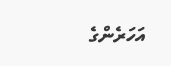އަހަރެންގެ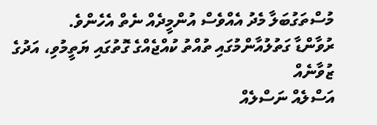މުސްތަގުބަލާ މެދު އެއްވެސް އުންމީދެއް ނެތް އެހެންވެ.
ރުވާންޑާ ގަތުލުއާންމުގައި ތުއްތު ކުއްޖެއްގެ ގޮތުގައި ޔަތީމުވި، އަދުގެ ޒުވާނެއް
އަސްލެއް ނަސްލެއް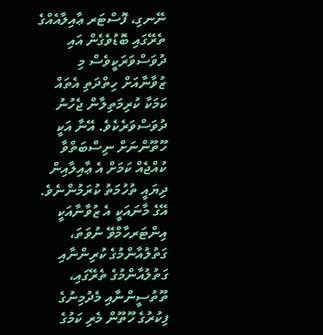ނޭނގި، ފޮސްޓަރ ޢާއިލާއެއްގެ ތެރޭގައި ބޮޑުވެގެން އައި ދުވަސްވަރަކީވެސް މި ޒުވާނާއަށް ހިތްދަތި އެތައް ކަމަކާ ކުރިމަތިލާން ޖެހުނު ދުވަސްވަރެކެވެ. އޭނާ އަކީ ހޫތޫންނަށް ނިސްބަތްވާ ކުއްޖެއް ކަމަށް އެ ޢާއިލާއިން ދިޔައީ ތުހުމަތު ކުރަމުންނެވެ. އޭގެ މާނައަކީ އެ ޒުވާނާއަކީ އިންޓަރހާމްވޭ ނުވަތަ، ގަތުލުއާންމުގެ ކުރިންނާއި ގަތުލުއާންމުގެ ތެރޭގައި، ތޫތުސީންނާއި މެދުމިނުގެ ފިކުރުގެ ހޫތޫން މެރި ކަމުގެ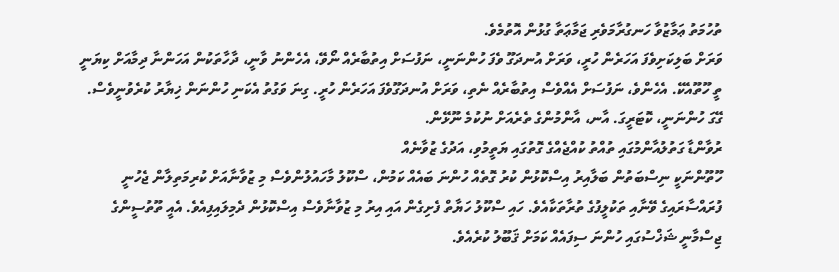ތުހުމަތު ޢަމާޒުވާ ހަނގުރާމަވެރި ޖަމާޢަތާ ގުޅުން އޮތުމެވެ.
ވަރަށް ބަލިކަށިވެފަ އަހަރެން ހުރީ، ވަރަށް އުނދަގޫ ވެފަ ހުންނަނީ، ނަފުސަށް އިތުބާރެއް ނޯވޭ، އެހެންނު ވާނީ، ދާހާތަކުން އަހަންނާ ދިމާއަށް ކިޔަނީ ތީ ހޫތޫއެކޭ. އެހެންވެ، ނަފުސަށް އެއްވެސް އިތުބާރެއް ނެތި، ވަރަށް އުނދަގޫވެފަ އަހަރެން ހުރީ. ގިނަ ވަގުތު އެކަނި ހުންނަން ޚިޔާރު ކުރެވުނީވެސް. ގޭގަ ހުންނަނީ، ކޮޓަރީގަ. އާނ، އާންމުންގެ ތެރެއަށް ނުކުމެ ނޫޅޭން.
ރުވާންޑާ ގަތުލުއާންމުގައި ތުއްތު ކުއްޖެއްގެ ގޮތުގައި ޔަތީމުވި، އަދުގެ ޒުވާނެއް
ހޫތޫންނަކީ ނިސްބަތުން ބަލާއިރު އިސްކޮޅުން ކުރު ގޮތެއް ހުންނަ ބައެއް ކަމުން، ސްކޫލު މާހައުލުންވެސް މި ޒުވާނާއަށް ކުރިމަތިލާން ޖެހުނީ ފުރައްސާރައިގެ ވޭނާއި ތަކުލީފުގެ ތުރާތަކާއެވެ. ހައި ސްކޫލު ހަޔާތް ފެށިގެން އައި އިރު މި ޒުވާނާވެސް އިސްކޮޅުން ދެމިލައިފިއެވެ. އެއީ ތޫތުސީންގެ ޖިސްމާނީ ޝަޚްސުގައި ހުންނަ ސިފައެއް ކަމަށް ޤަބޫލު ކުރެއެވެ.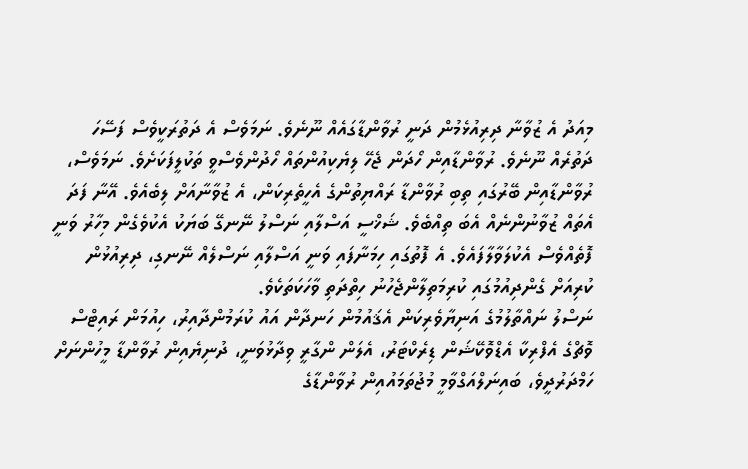މިއަދު އެ ޒުވާނާ ދިރިއުޅެމުން ދަނީ ރުވާންޑާގައެއް ނޫނެވެ. ނަމަވެސް އެ ދަތުރަކީވެސް ފަސޭހަ ދަތުރެއް ނޫނެވެ. ރުވާންޑާއިން ހޯދަން ޖެހޭ ލިޔެކިއުންތައް ހޯދުންވެސްވީ ތަކުލީފަކަށެވެ. ނަމަވެސް، ރުވާންޑާއިން ބޭރުގައި ތިބި ރުވާންޑާ ރައްޔިތުންގެ އެހީތެރިކަން، އެ ޒުވާނާއަށް ލިބެއެވެ. އޭނާ ފަދަ އެތައް ޒުވާނުންނެއް އެބަ ތިއްބެވެ. ޝަޚްސީ އަސްލާއި ނަސްލު ނޭނގޭ ބަޔަކު އެކުވެގެން މިހާރު ވަނީ ފޮތެއްވެސް އެކުލަވާލާފައެވެ. އެ ފޮތުގައި ހިމަނާފައި ވަނީ އަސްލާއި ނަސްލެއް ނޭނގި، ދިރިއުޅުން ކުރިއަށް ގެންދިއުމުގައި ކުރިމަތިލާންޖެހުނު ހިތްދަތި ވާހަކަތަކެވެ.
ނަސްލު ނައްތާލުމުގެ އަނިޔާވެރިކަން އެޤައުމުން ހަނދާން އައު ކުރަމުންދާއިރު، ހިއުމަން ރައިޓްސް ވޮޗްގެ އެފްރިކާ އެޑްވޮކޭޝަން ޑިރެކްޓަރު، އެލަން ންގާރީ ވިދާޅުވަނީ، ދުނިޔެއިން ރުވާންޑާ މީހުންނަށް ހަމްދަރުދީވެ، ބައިނަލްއަގްވާމީ މުޖުތަމައުއިން ރުވާންޑާގެ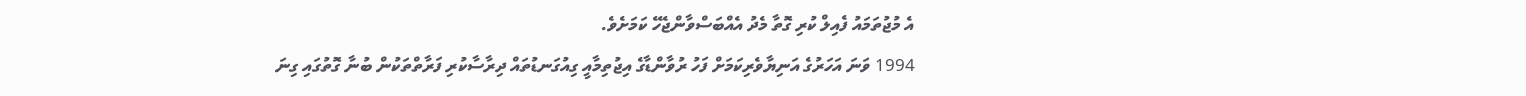އެ މުޖުތަމައު ފެއިލް ކުރި ގޮތާ މެދު އެއްބަސްވާންޖެހޭ ކަމަށެވެ.
1994 ވަނަ އަހަރުގެ އަނިޔާވެރިކަމަށް ފަހު ރުވާންޑާގެ އިޖުތިމާއީ ގިއުގަނޑުތައް ދިރާސާކުރި ފަރާތްތަކުން ބުނާ ގޮތުގައި ގިނަ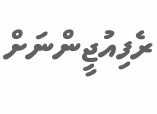ރެފިއުޖީންނަށް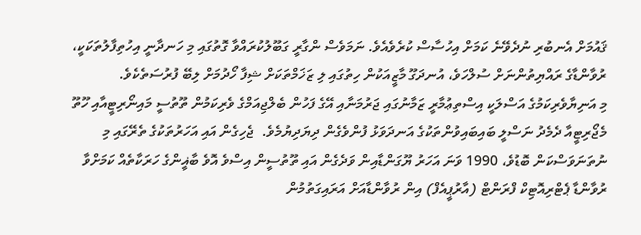ޤައުމަށް އެނބުރި ނުދެވޭނެ ކަމަށް އިހުސާސް ކުރެވެއެވެ. ނަމަވެސް ންގާރީ ގަބޫލުކުރައްވާ ގޮތުގައި މި ހަނދާނީ އިހުތިފާލުތަކަކީ، ރުވާންޑާގެ ރައްޔިތުންނަށް ސުލްހަވެ، އުނދަގޫ މާޒީއަކުން ހިތުގައި ލި ޒަޚަމްތަކަށް ޝިފާ ހޯދުމަށް ލިބޭ ފުރުސަތެކެވެ.
މި އަނިޔާވެރިކަމުގެ އަސްލަކީ އިސްތިޢުމާރީ ޒަމާނުގައި ޖަރުމަނާއި އޭގެ ފަހުން ބެލްޖިއަމްގެ ވެރިކަމުން ތޫތުސީ މައިނޯރިޓީއާއި ހޫތޫ މެޖޯރިޓީއާ ދެމެދު ނަސްލީ ބައިބައިވުންތަކުގެ އަނދަވަޅު ފުންވެގެން ދިޔަދިޔުމެވެ.  ޖެހިގެން އައި އަހަރުތަކުގެ ތެރޭގައި މި ނުތަނަވަސްކަން ބޮޑުވެ، 1990 ވަނަ އަހަރު ޔޫގަންޑާއިން ވަދެގެން އައި ތޫތުސީން އިސްވެ އޮވެ ބާޣީންގެ ހަރަކާތެއް ކަމަށްވާ ރުވާންޑާ ޕެޓްރިއޮޓިކް ފްރަންޓް (އާރުޕީއެފް) އިން ރުވާންޑާއަށް އަރައިގަތުމުން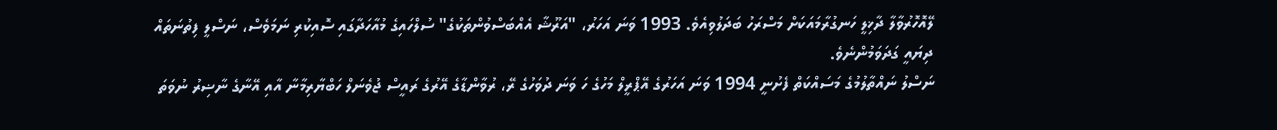ލޭއޮހޮރުވާލާ ދާޚިލީ ހަނގުރާމައަކަށް މަސްރަހު ބަދަލުވިއެވެ. 1993 ވަނަ އަހަރު، "އަރޫޝާ އެއްބަސްވުންތަކުގެ" ސުލްހައިގެ މުއާހަދާގައި ސޮއިކުރި ނަމަވެސް، ނަސްލީ ފިތުނަތައް ދިޔައީ ގަދަވަމުންނެވެ.
ނަސްލު ނައްތާލުމުގެ މަސައްކަތް ފެށުނީ 1994 ވަނަ އަހަރުގެ އޭޕްރީލް މަހުގެ ހަ ވަނަ ދުވަހުގެ ރޭ، ރުވާންޑާގެ އޭރުގެ ރައީސް ޖުވެނަލް ހަބްޔާރިމާނާ އާއި އޭނާގެ ނާޟިރު ނުވަތަ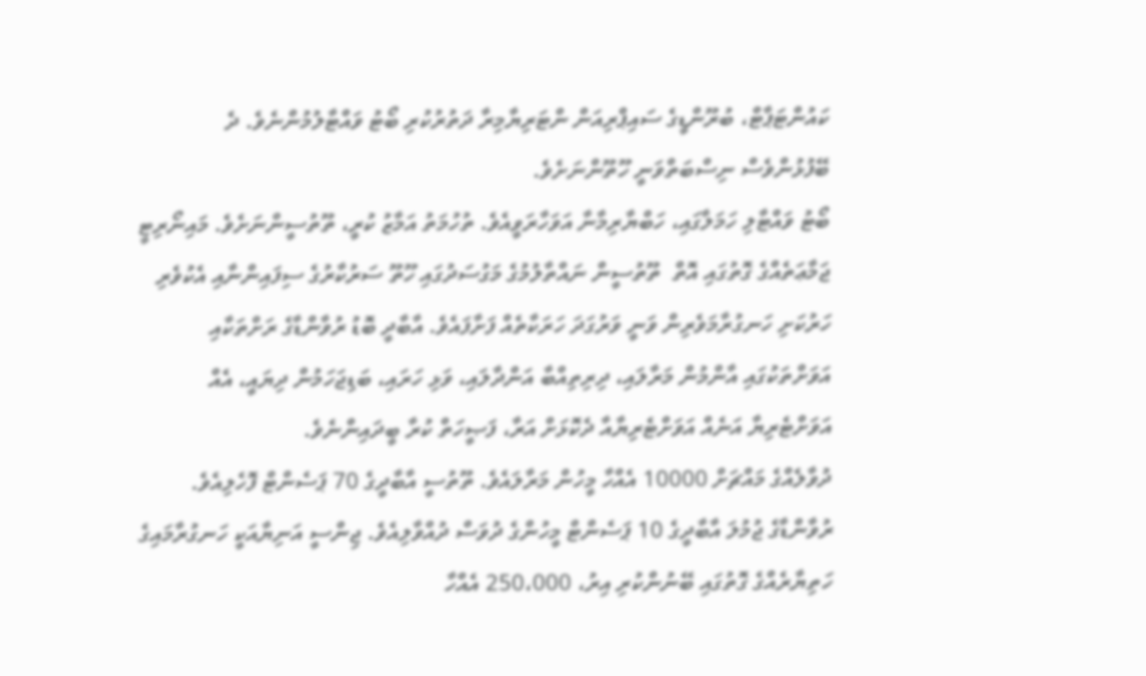ކައުންޓަޕާޓް، ބުރޫންޑީގެ ސައިޕްރިއަން ންޓަރިޔާމިރާ ދަތުރުކުރި ބޯޓު ވައްޓާލުމުންނެވެ. ދެ ބޭފުޅުންވެސް ނިސްބަތްވަނީ ހޫތޫންނަށެވެ.
ބޯޓު ވައްޓާލި ހަމަލާގައި، ހަބްޔާރިމާނާ އަވަހާރަވީއެވެ. ތުހުމަތު އަމާޒު ކުރީ، ތޫތުސީންނަށެވެ. މައިނޯރިޓީ  ޖަމާޢަތެއްގެ ގޮތުގައި އޮތް  ތޫތުސީން ނައްތާލުމުގެ މަގުސަދުގައި ހޫތޫ ސަރުކާރުގެ ސިފައިންނާއި އެކުވެރި ހަރުކަށި ހަނގުރާމަވެރިން ވަނީ ވަރުގަދަ ހަރަކާތެއް ފަށާފައެވެ. އާބާދީ ބޮޑު ރުވާންޑާގެ ރަށްތަކާއި އަވަށްތަކުގައި އާންމުން މަރާލައި، ދިރިތިއްބާ އަންދާލައި، ވަޅި ހަރައި، ބަޑިޖަހަމުން ދިޔައީ، އެއް އަވަށްޓެރިޔާ އަނެއް އަވަށްޓެރިޔާއާ ދެކޮޅަށް އަރާ، ފަޞީހަތް ކުރާ ބީދައިންނެވެ.
ދުވާލެއްގެ މައްޗަށް 10000 އެއްހާ މީހުން މަރާލައެވެ. ތޫތުސީ އާބާދީގެ 70 ޕަސެންޓް ފޮހެލިއެވެ. ރުވާންޑާގެ ޖުމުލަ އާބާދީގެ 10 ޕަސެންޓް މީހުންގެ ދުވަސް ދުއްވާލިއެވެ. ޖިންސީ އަނިޔާއަކީ ހަނގުރާމައިގެ ހަތިޔާރެއްގެ ގޮތުގައި ބޭނުންކުރި އިރު، 250،000 އެއްހާ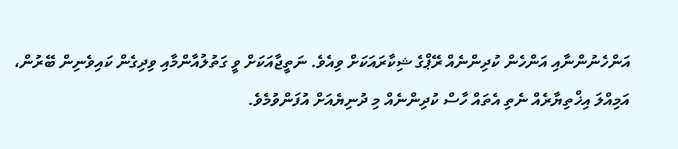އަންހެނުންނާއި އަންހެން ކުދިންނެއް ރޭޕްގެ ޝިކާރައަކަށް ވިއެވެ. ނަތީޖާއަކަށް ވީ ގަތުލުއާންމާއި ވިދިގެން ކައިވެނިން ބޭރުން، އަމިއްލަ އިޚްތިޔާރެއް ނެތި އެތައް ހާސް ކުދިންނެއް މި ދުނިޔެއަށް އުފަންވުމެވެ.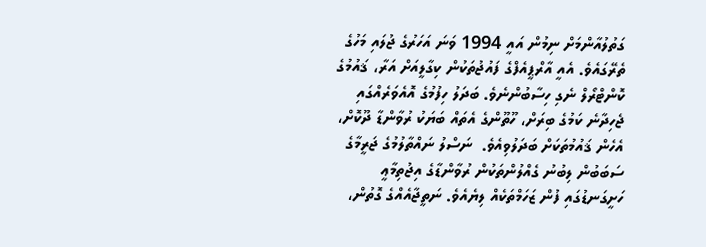ގަތުލުއާންމަށް ނިމުން އައީ 1994 ވަނަ އަހަރުގެ ޖުލައި މަހުގެ ތެރޭގައެވެ. އެއީ އާރްޕީއެފްގެ ފައުޖުތަކުން ކިގާލީއަށް އަރާ، ޤައުމުގެ ކޮންޓްރޯލް ނެގި ހިސާބުންނެވެ. ބަދަލު ހިފުމުގެ އޮއެވަރެއްގައި ޖެހިދާނެ ކަމުގެ ބިރަށް، ހޫތޫންގެ އެތައް ބަޔަކު ރުވާންޑާ ދޫކޮށް، އެހެން ޤައުމުތަކަށް ބަދަލުވިއެވެ.  ނަސްލު ނައްތާލުމުގެ ޖަރީމާގެ ސަބަބުން ލިބުނު ގެއްލުންތަކުން ރުވާންޑާގެ އިޖުތިމާޢީ ހަށީގަނޑުގައި ފުން ޒަހަމްތަކެއް ލިޔެއެވެ. ނަތީޖާއެއްގެ ގޮތުން،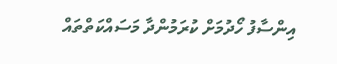އިންސާފު ހޯދުމަށް ކުރަމުންދާ މަސައްކަތްތައް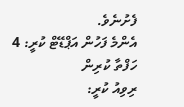ފެށުނެވެ.
އެންމެ ފަހުން އަޕްޑޭޓް ކުރީ: 4 ހަފްތާ ކުރިން
ރިވިއު ކުރީ: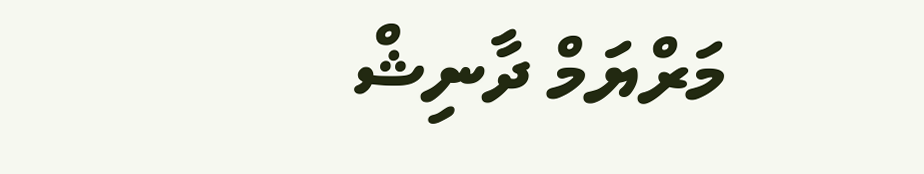މަރްޔަމް ދާނިޝް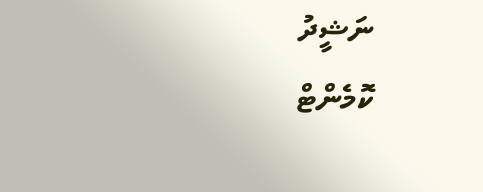ނަޝީދު
ކޮމެންޓް